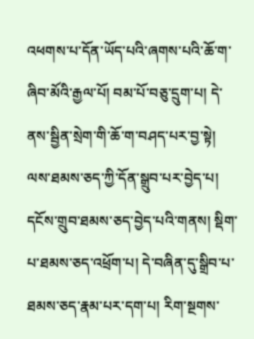འཕགས་པ་དོན་ཡོད་པའི་ཞགས་པའི་ཆོ་ག་ཞིབ་མོའི་རྒྱལ་པོ། བམ་པོ་བཅུ་དྲུག་པ། དེ་ནས་སྦྱིན་སྲེག་གི་ཆོ་ག་བཤད་པར་བྱ་སྟེ། ལས་ཐམས་ཅད་ཀྱི་དོན་སྒྲུབ་པར་བྱེད་པ། དངོས་གྲུབ་ཐམས་ཅད་བྱེད་པའི་གནས། སྡིག་པ་ཐམས་ཅད་འཕྲོག་པ། དེ་བཞིན་དུ་སྒྲིབ་པ་ཐམས་ཅད་རྣམ་པར་དག་པ། རིག་སྔགས་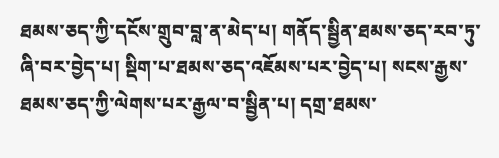ཐམས་ཅད་ཀྱི་དངོས་གྲུབ་བླ་ན་མེད་པ། གནོད་སྦྱིན་ཐམས་ཅད་རབ་ཏུ་ཞི་བར་བྱེད་པ། སྡིག་པ་ཐམས་ཅད་འཇོམས་པར་བྱེད་པ། སངས་རྒྱས་ཐམས་ཅད་ཀྱི་ལེགས་པར་རྒྱལ་བ་སྦྱིན་པ། དགྲ་ཐམས་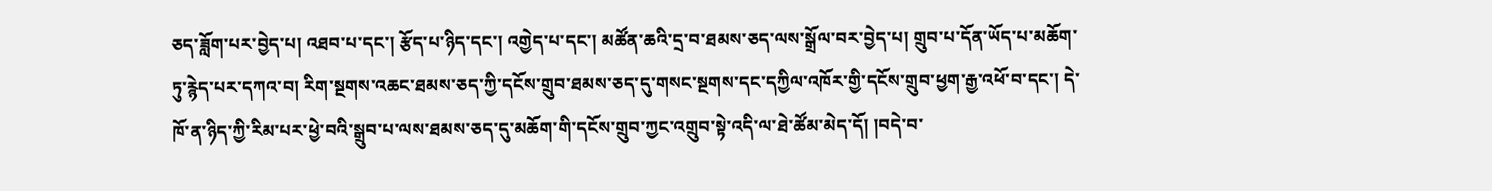ཅད་ཟློག་པར་བྱེད་པ། འཐབ་པ་དང་། རྩོད་པ་ཉིད་དང་། འགྱེད་པ་དང་། མཚོན་ཆའི་དྲ་བ་ཐམས་ཅད་ལས་སྒྲོལ་བར་བྱེད་པ། གྲུབ་པ་དོན་ཡོད་པ་མཆོག་ཏུ་རྙེད་པར་དཀའ་བ། རིག་སྔགས་འཆང་ཐམས་ཅད་ཀྱི་དངོས་གྲུབ་ཐམས་ཅད་དུ་གསང་སྔགས་དང་དཀྱིལ་འཁོར་གྱི་དངོས་གྲུབ་ཕྱག་རྒྱ་འཕོ་བ་དང་། དེ་ཁོ་ན་ཉིད་ཀྱི་རིམ་པར་ཕྱེ་བའི་སྒྲུབ་པ་ལས་ཐམས་ཅད་དུ་མཆོག་གི་དངོས་གྲུབ་ཀྱང་འགྲུབ་སྟེ་འདི་ལ་ཐེ་ཚོམ་མེད་དོ། །བདེ་བ་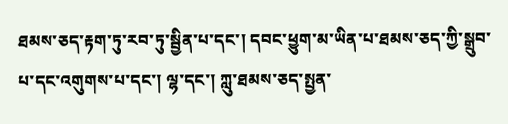ཐམས་ཅད་རྟག་ཏུ་རབ་ཏུ་སྦྱིན་པ་དང་། དབང་ཕྱུག་མ་ཡིན་པ་ཐམས་ཅད་ཀྱི་སྒྲུབ་པ་དང་འགུགས་པ་དང་། ལྷ་དང་། ཀླུ་ཐམས་ཅད་སྤྱན་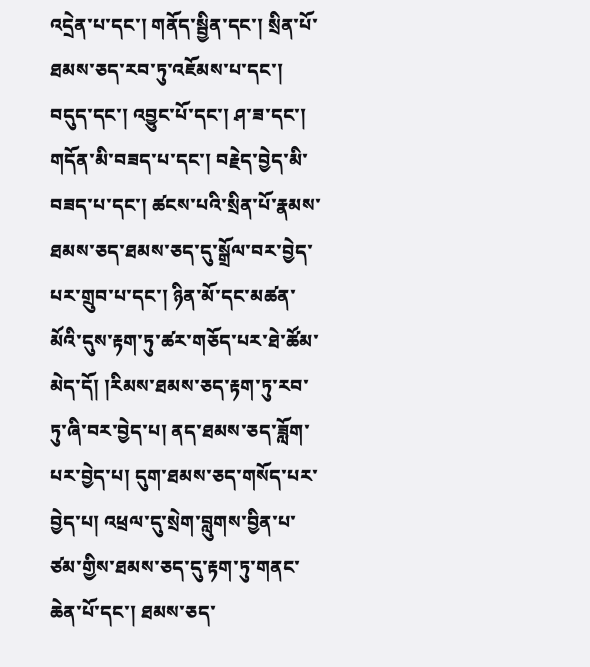འདྲེན་པ་དང་། གནོད་སྦྱིན་དང་། སྲིན་པོ་ཐམས་ཅད་རབ་ཏུ་འཇོམས་པ་དང་། བདུད་དང་། འབྱུང་པོ་དང་། ཤ་ཟ་དང་། གདོན་མི་བཟད་པ་དང་། བརྗེད་བྱེད་མི་བཟད་པ་དང་། ཚངས་པའི་སྲིན་པོ་རྣམས་ཐམས་ཅད་ཐམས་ཅད་དུ་སྒྲོལ་བར་བྱེད་པར་གྲུབ་པ་དང་། ཉིན་མོ་དང་མཚན་མོའི་དུས་རྟག་ཏུ་ཚར་གཅོད་པར་ཐེ་ཚོམ་མེད་དོ། །རིམས་ཐམས་ཅད་རྟག་ཏུ་རབ་ཏུ་ཞི་བར་བྱེད་པ། ནད་ཐམས་ཅད་ཟློག་པར་བྱེད་པ། དུག་ཐམས་ཅད་གསོད་པར་བྱེད་པ། འཕྲལ་དུ་སྲེག་བླུགས་བྱིན་པ་ཙམ་གྱིས་ཐམས་ཅད་དུ་རྟག་ཏུ་གནང་ཆེན་པོ་དང་། ཐམས་ཅད་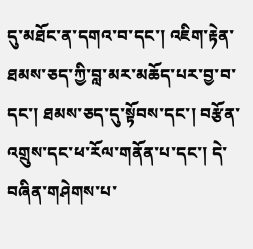དུ་མཐོང་ན་དགའ་བ་དང་། འཇིག་རྟེན་ཐམས་ཅད་ཀྱི་བླ་མར་མཆོད་པར་བྱ་བ་དང་། ཐམས་ཅད་དུ་སྟོབས་དང་། བརྩོན་འགྲུས་དང་ཕ་རོལ་གནོན་པ་དང་། དེ་བཞིན་གཤེགས་པ་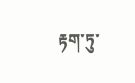རྟག་ཏུ་